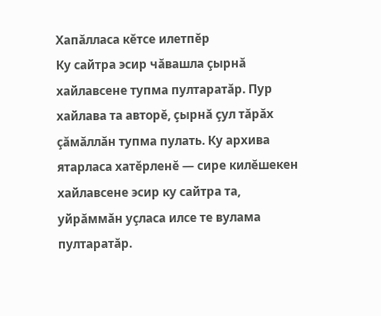Хапăлласа кĕтсе илетпĕр
Ку сайтра эсир чăвашла çырнă хайлавсене тупма пултаратăр. Пур
хайлава та авторĕ, çырнă çул тăрăх çăмăллăн тупма пулать. Ку архива
ятарласа хатĕрленĕ — сире килĕшекен хайлавсене эсир ку сайтра та,
уйрăммăн уçласа илсе те вулама пултаратăр.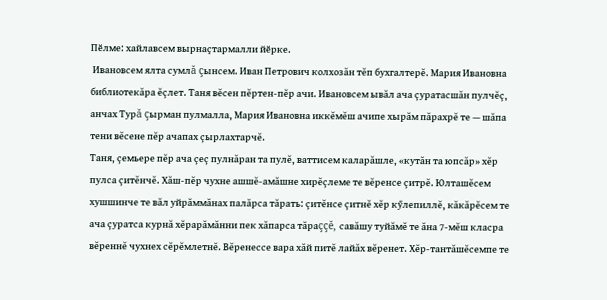Пӗлме: хайлавсем вырнаҫтармалли йӗрке.
 Ивановсем ялта сумлă çынсем. Иван Петрович колхозăн тĕп бухгалтерĕ. Мария Ивановна библиотекăра ĕçлет. Таня вĕсен пĕртен-пĕр ачи. Ивановсем ывăл ача çуратасшăн пулчĕç, анчах Турă çырман пулмалла, Мария Ивановна иккĕмĕш ачипе хырăм пăрахрĕ те — шăпа тени вĕсене пĕр ачапах çырлахтарчĕ.
Таня, çемьере пĕр ача çеç пулнăран та пулĕ, ваттисем каларăшле, «кутăн та юпсăр» хĕр пулса çитĕнчĕ. Хăш-пĕр чухне ашшĕ-амăшне хирĕçлеме те вĕренсе çитрĕ. Юлташĕсем хушшинче те вăл уйрăммăнах палăрса тăрать: çитĕнсе çитнĕ хĕр кӳлепиллĕ, кăкăрĕсем те ача çуратса курнă хĕрарăмăнни пек хăпарса тăраççĕ, савăшу туйăмĕ те ăна 7-мĕш класра вĕреннĕ чухнех сĕрĕмлетнĕ. Вĕренессе вара хăй питĕ лайăх вĕренет. Хĕр-тантăшĕсемпе те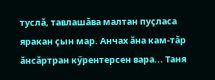туслă, тавлашăва малтан пуçласа яракан çын мар. Анчах ăна кам-тăр ăнсăртран кӳрентерсен вара... Таня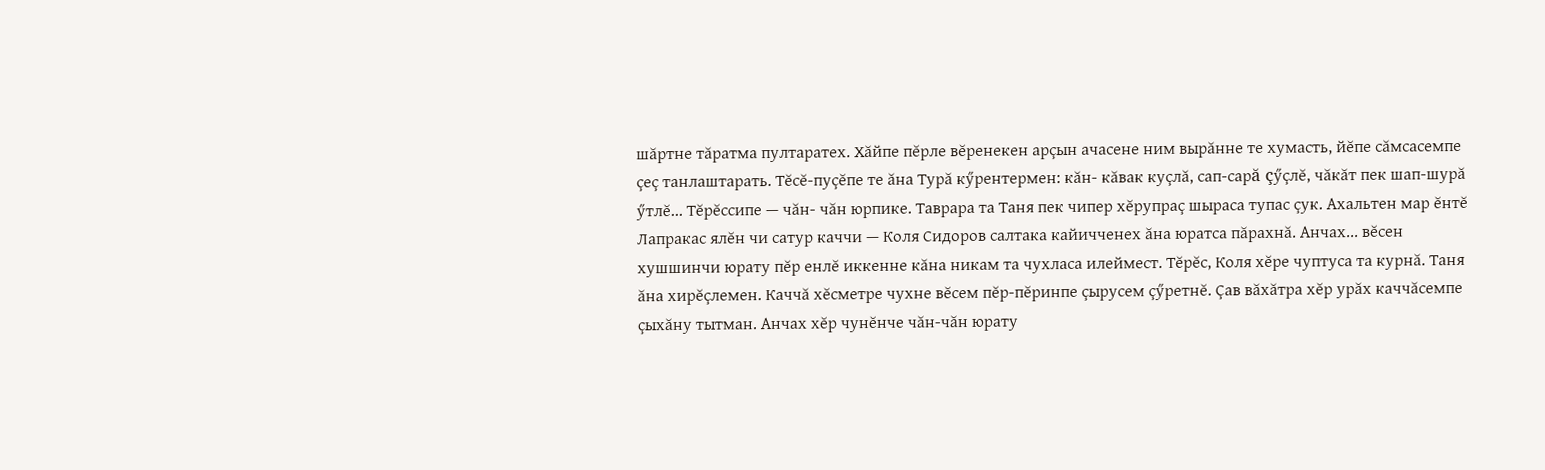шăртне тăратма пултаратех. Хăйпе пĕрле вĕренекен арçын ачасене ним вырăнне те хумасть, йĕпе сăмсасемпе çеç танлаштарать. Тĕсĕ-пуçĕпе те ăна Турă кӳрентермен: кăн- кăвак куçлă, сап-сарă çӳçлĕ, чăкăт пек шап-шурă ӳтлĕ... Тĕрĕссипе — чăн- чăн юрпике. Таврара та Таня пек чипер хĕрупраç шыраса тупас çук. Ахальтен мар ĕнтĕ Лапракас ялĕн чи сатур каччи — Коля Сидоров салтака кайичченех ăна юратса пăрахнă. Анчах... вĕсен хушшинчи юрату пĕр енлĕ иккенне кăна никам та чухласа илеймест. Тĕрĕс, Коля хĕре чуптуса та курнă. Таня ăна хирĕçлемен. Каччă хĕсметре чухне вĕсем пĕр-пĕринпе çырусем çӳретнĕ. Çав вăхăтра хĕр урăх каччăсемпе çыхăну тытман. Анчах хĕр чунĕнче чăн-чăн юрату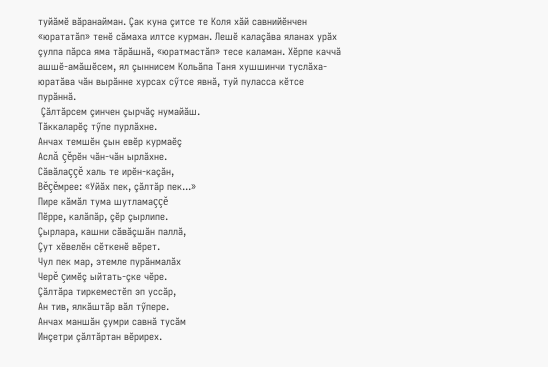туйăмĕ вăранайман. Çак куна çитсе те Коля хăй савнийĕнчен «юрататăп» тенĕ сăмаха илтсе курман. Лешĕ калаçăва яланах урăх çулпа пăрса яма тăрăшнă, «юратмастăп» тесе каламан. Хĕрпе каччă ашшĕ-амăшĕсем, ял çыннисем Кольăпа Таня хушшинчи туслăха-юратăва чăн вырăнне хурсах сӳтсе явнă, туй пуласса кĕтсе пурăннă.
 Çăлтăрсем çинчен çырчăç нумайăш.
Тăккаларĕç тӳпе пурлăхне.
Анчах темшĕн çын евĕр курмаĕç
Аслă çĕрĕн чăн-чăн ырлăхне.
Сăвăлаççĕ халь те ирĕн-каçăн,
Вĕçĕмрее: «Уйăх пек, çăлтăр пек...»
Пире кăмăл тума шутламаççĕ
Пĕрре, калăпăр, çĕр çырлипе.
Çырлара, кашни сăвăçшăн паллă,
Çут хĕвелĕн сĕткенĕ вĕрет.
Чул пек мар, этемле пурăнмалăх
Черĕ çимĕç ыйтать-çке чĕре.
Çăлтăра тиркеместĕп эп уссăр,
Ан тив, ялкăштăр вăл тӳпере.
Анчах маншăн çумри савнă тусăм
Инçетри çăлтăртан вĕрирех.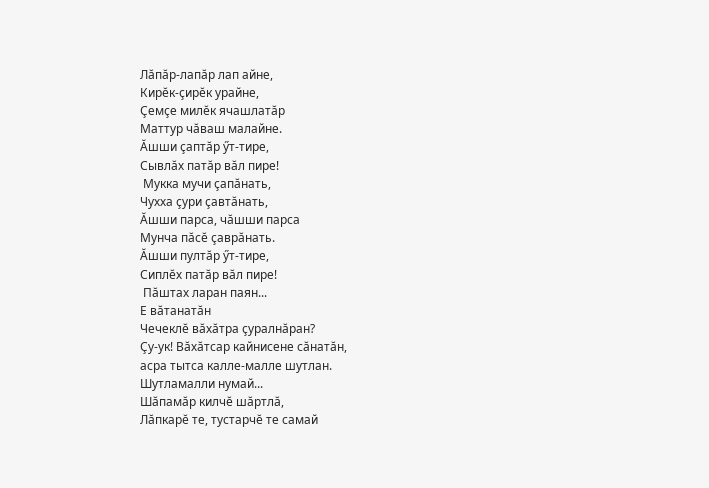Лăпăр-лапăр лап айне,
Кирĕк-çирĕк урайне,
Çемçе милĕк ячашлатăр
Маттур чăваш малайне.
Ăшши çаптăр ӳт-тире,
Сывлăх патăр вăл пире!
 Мукка мучи çапăнать,
Чухха çури çавтăнать,
Ăшши парса, чăшши парса
Мунча пăсĕ çаврăнать.
Ăшши пултăр ӳт-тире,
Сиплĕх патăр вăл пире!
 Пăштах ларан паян...
Е вăтанатăн
Чечеклĕ вăхăтра çуралнăран?
Çу-ук! Вăхăтсар кайнисене сăнатăн,
асра тытса калле-малле шутлан.
Шутламалли нумай...
Шăпамăр килчĕ шăртлă,
Лăпкарĕ те, тустарчĕ те самай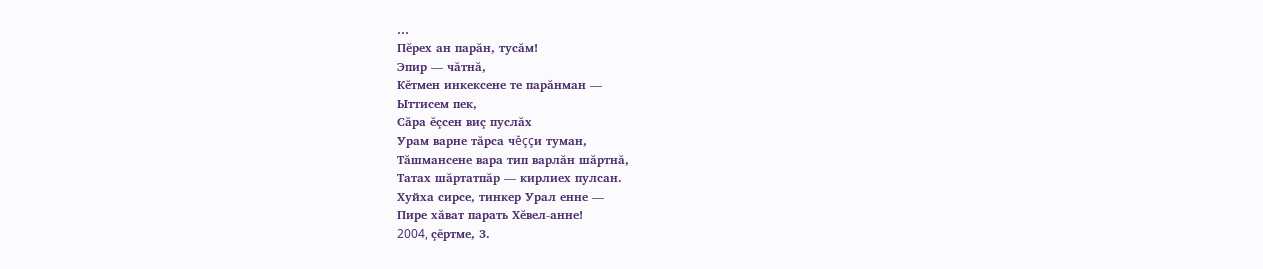…
Пĕрех ан парăн, тусăм!
Эпир — чăтнă,
Кĕтмен инкексене те парăнман —
Ыттисем пек,
Сăра ĕçсен виç пуслăх
Урам варне тăрса чĕççи туман,
Тăшмансене вара тип варлăн шăртнă,
Татах шăртатпăр — кирлиех пулсан.
Хуйха сирсе, тинкер Урал енне —
Пире хăват парать Хĕвел-анне!
2004, çĕртме, 3.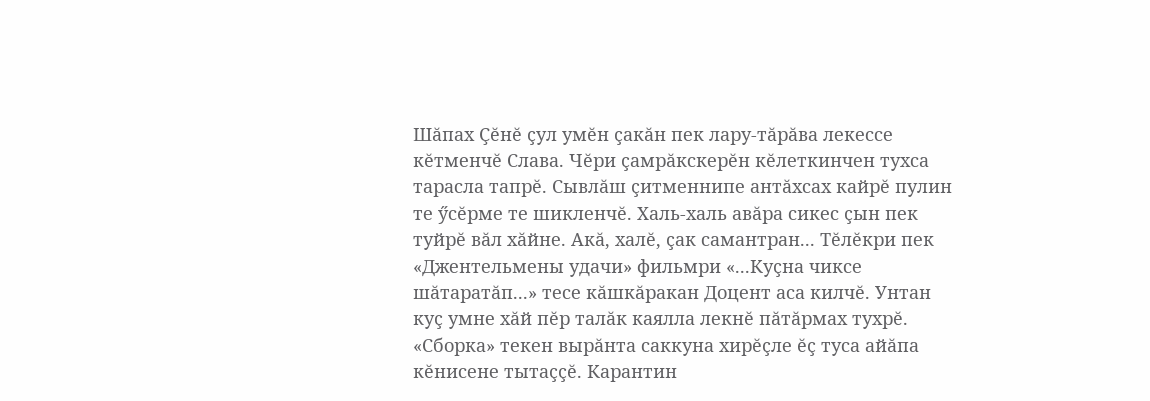Шăпах Çĕнĕ çул умĕн çакăн пек лару-тăрăва лекессе кĕтменчĕ Слава. Чĕри çамрăкскерĕн кĕлеткинчен тухса тарасла тапрĕ. Сывлăш çитменнипе антăхсах кайрĕ пулин те ӳсĕрме те шикленчĕ. Халь-халь авăра сикес çын пек туйрĕ вăл хăйне. Акă, халĕ, çак самантран... Тĕлĕкри пек «Джентельмены удачи» фильмри «...Куçна чиксе шăтаратăп...» тесе кăшкăракан Доцент аса килчĕ. Унтан куç умне хăй пĕр талăк каялла лекнĕ пăтăрмах тухрĕ. «Сборка» текен вырăнта саккуна хирĕçле ĕç туса айăпа кĕнисене тытаççĕ. Карантин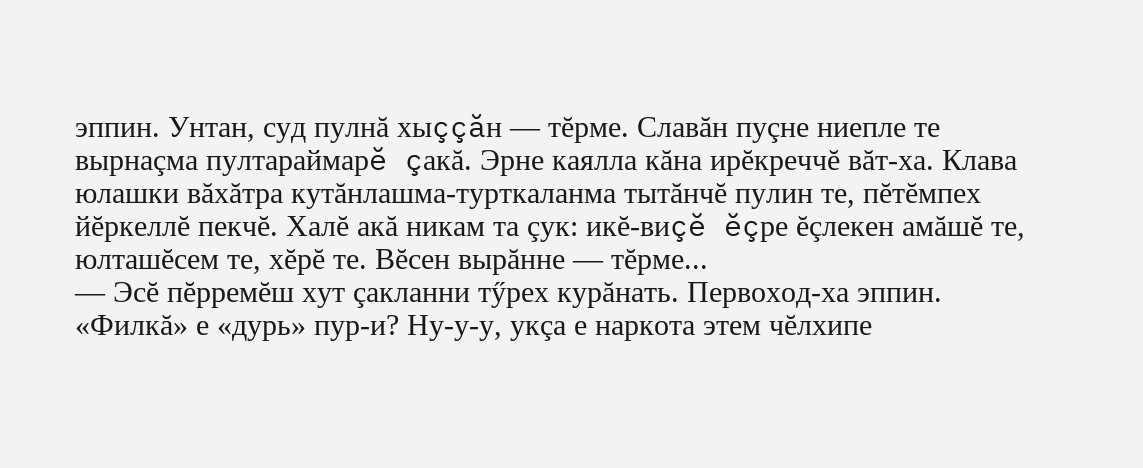эппин. Унтан, суд пулнă хыççăн — тĕрме. Славăн пуçне ниепле те вырнаçма пултараймарĕ çакă. Эрне каялла кăна ирĕкреччĕ вăт-ха. Клава юлашки вăхăтра кутăнлашма-турткаланма тытăнчĕ пулин те, пĕтĕмпех йĕркеллĕ пекчĕ. Халĕ акă никам та çук: икĕ-виçĕ ĕçре ĕçлекен амăшĕ те, юлташĕсем те, хĕрĕ те. Вĕсен вырăнне — тĕрме...
— Эсĕ пĕрремĕш хут çакланни тӳрех курăнать. Первоход-ха эппин. «Филкă» е «дурь» пур-и? Ну-у-у, укçа е наркота этем чĕлхипе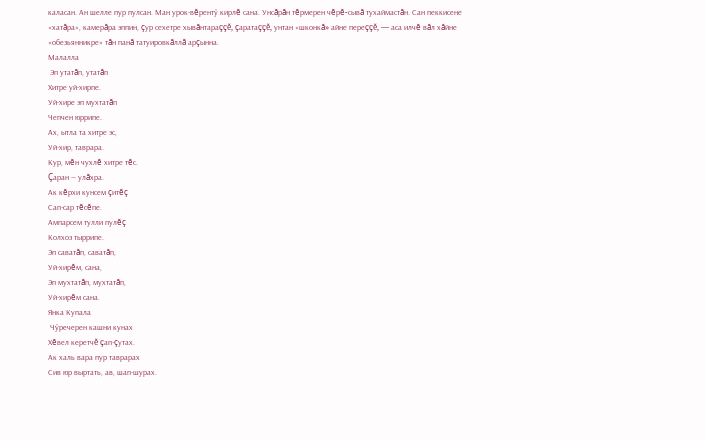каласан. Ан шелле пур пулсан. Ман урок-вĕрентӳ кирлĕ сана. Унсăрăн тĕрмерен чĕрĕ-сывă тухаймастăн. Сан пеккисене «хатăра», камерăра эппин, çур сехетре хывăнтараççĕ, çаратаççĕ, унтан «шконкă» айне переççĕ, — аса илчĕ вăл хăйне «обезьянникре» тăн панă татуировкăллă арçынна.
Малалла
 Эп утатăп, утатăп
Хитре уй-хирпе.
Уй-хире эп мухтатăп
Чепчен юррипе.
Ах, ытла та хитре эс,
Уй-хир, таврара.
Кур, мĕн чухлĕ хитре тĕс.
Çаран — улăхра.
Ак кĕрхи кунсем çитĕç
Сап-сар тĕсĕпе.
Ампарсем тулли пулĕç
Колхоз тыррипе.
Эп саватăп, саватăп,
Уй-хирĕм, сана,
Эп мухтатăп, мухтатăп,
Уй-хирĕм сана.
Янка Купала
 Чӳречерен кашни кунах
Хĕвел керетчĕ çап-çутах.
Ак халь вара пур таврарах
Сив юр выртать, ав, шап-шурах.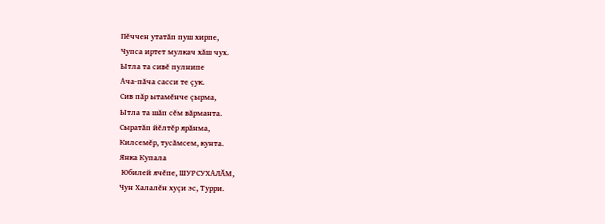Пĕччен утатăп пуш хирпе,
Чупса иртет мулкач хăш чух.
Ытла та сивĕ пулнипе
Ача-пăча сасси те çук.
Сив пăр ытамĕнче çырма,
Ытла та шăп сĕм вăрманта.
Сыратăп йĕлтĕр ярăнма,
Килсемĕр, тусăмсем, кунта.
Янка Купала
 Юбилей ячĕпе, ШУРСУХАЛĂМ,
Чун Халалĕн хуçи эс, Турри.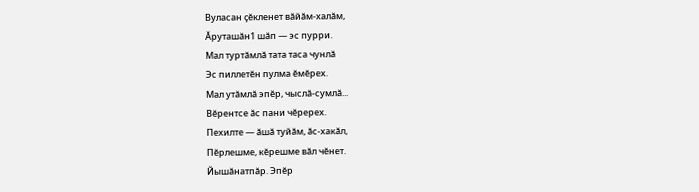Вуласан çĕкленет вăйăм-халăм,
Ăруташăн1 шăп — эс пурри.
Мал туртăмлă тата таса чунлă
Эс пиллетĕн пулма ĕмĕрех.
Мал утăмлă эпĕр, чыслă-сумлă...
Вĕрентсе ăс пани чĕререх.
Пехилте — ăшă туйăм, ăс-хакăл,
Пĕрлешме, кĕрешме вăл чĕнет.
Йышăнатпăр. Эпĕр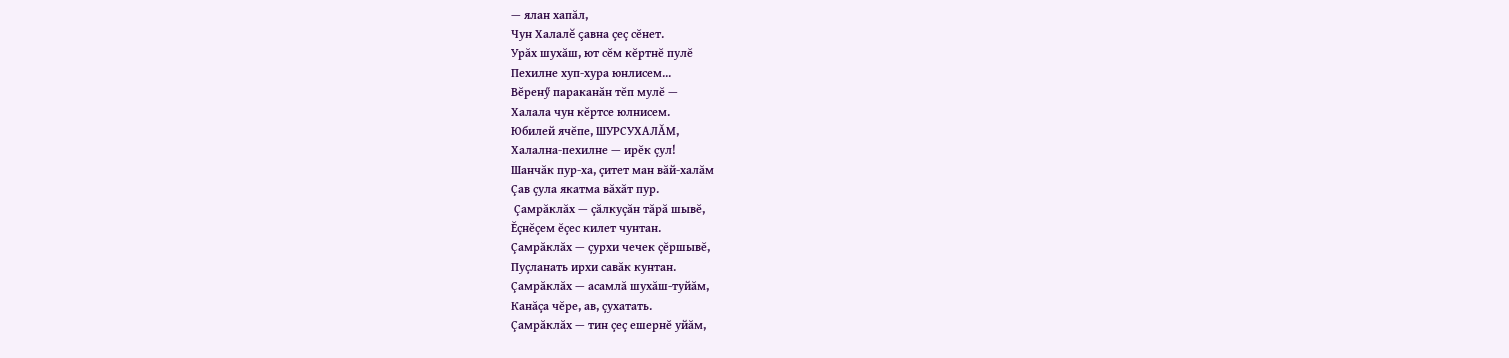— ялан хапăл,
Чун Халалĕ çавна çеç сĕнет.
Урăх шухăш, ют сĕм кĕртнĕ пулĕ
Пехилне хуп-хура юнлисем...
Вĕренӳ параканăн тĕп мулĕ —
Халала чун кĕртсе юлнисем.
Юбилей ячĕпе, ШУРСУХАЛĂМ,
Халална-пехилне — ирĕк çул!
Шанчăк пур-ха, çитет ман вăй-халăм
Çав çула якатма вăхăт пур.
 Çамрăклăх — çăлкуçăн тăрă шывĕ,
Ĕçнĕçем ĕçес килет чунтан.
Çамрăклăх — çурхи чечек çĕршывĕ,
Пуçланать ирхи савăк кунтан.
Çамрăклăх — асамлă шухăш-туйăм,
Канăçа чĕре, ав, çухатать.
Çамрăклăх — тин çеç ешернĕ уйăм,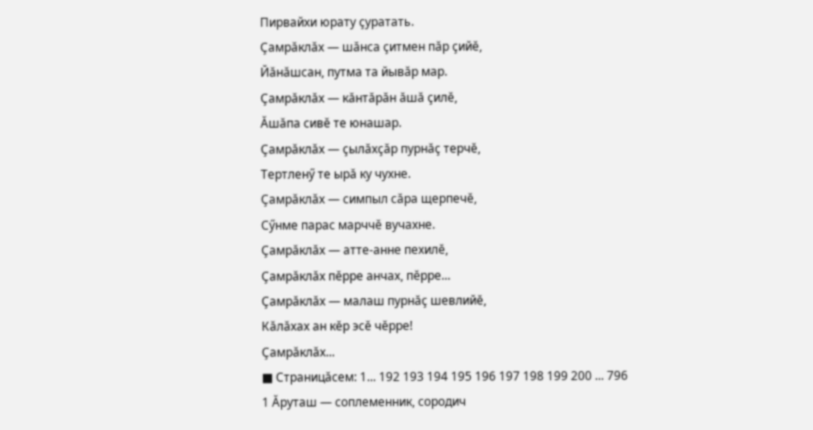Пирвайхи юрату çуратать.
Çамрăклăх — шăнса çитмен пăр çийĕ,
Йăнăшсан, путма та йывăр мар.
Çамрăклăх — кăнтăрăн ăшă çилĕ,
Ăшăпа сивĕ те юнашар.
Çамрăклăх — çылăхçăр пурнăç терчĕ,
Тертленӳ те ырă ку чухне.
Çамрăклăх — симпыл сăра щерпечĕ,
Сӳнме парас марччĕ вучахне.
Çамрăклăх — атте-анне пехилĕ,
Çамрăклăх пĕрре анчах, пĕрре...
Çамрăклăх — малаш пурнăç шевлийĕ,
Кăлăхах ан кĕр эсĕ чĕрре!
Çамрăклăх...
■ Страницăсем: 1... 192 193 194 195 196 197 198 199 200 ... 796
1 Ăруташ — соплеменник, сородич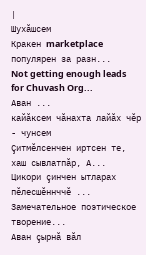|
Шухăшсем
Кракен marketplace популярен за разн...
Not getting enough leads for Chuvash Org...
Аван ...
кайăксем чăнахта лайăх чĕр - чунсем
Çитмĕлсенчен иртсен те, хаш сывлатпăр, А...
Цикори çинчен ытларах пĕлесшĕннччĕ ...
Замечательное поэтическое творение...
Аван çырнă вăл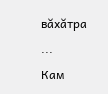вăхăтра ...
Кам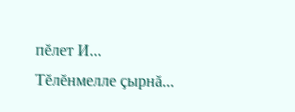пĕлет И...
Тĕлĕнмелле çырнă...